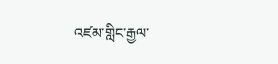འཛམ་གླིང་རྒྱལ་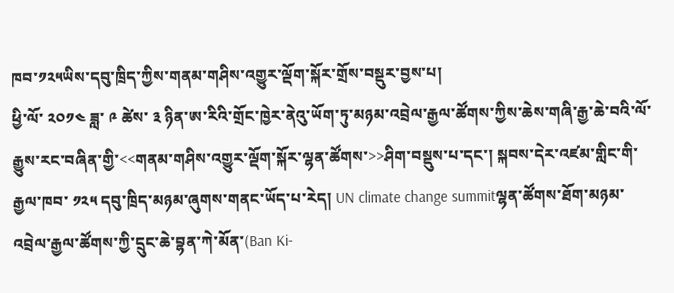ཁབ་༡༢༥ཡིས་དབུ་ཁྲིད་ཀྱིས་གནམ་གཤིས་འགྱུར་ལྡོག་སྐོར་གྲོས་བསྡུར་བྱས་པ།
ཕྱི་ལོ་ ༢༠༡༤ ཟླ་ ༩ ཚེས་ ༣ ཉིན་ཨ་རིའི་གྲོང་ཁྱེར་ནེའུ་ཡོག་ཏུ་མཉམ་འབྲེལ་རྒྱལ་ཚོགས་ཀྱིས་ཆེས་གཞི་རྒྱ་ཆེ་བའི་ལོ་རྒྱུས་རང་བཞིན་གྱི་<<གནམ་གཤིས་འགྱུར་ལྡོག་སྐོར་ལྷན་ཚོགས་>>ཤིག་བསྡུས་པ་དང་། སྐབས་དེར་འཛམ་གླིང་གི་རྒྱལ་ཁབ་ ༡༢༥ དབུ་ཁྲིད་མཉམ་ཞུགས་གནང་ཡོད་པ་རེད། UN climate change summitལྷན་ཚོགས་ཐོག་མཉམ་འབྲེལ་རྒྱལ་ཚོགས་ཀྱི་དྲུང་ཆེ་བྷན་ཀེ་མོན་(Ban Ki-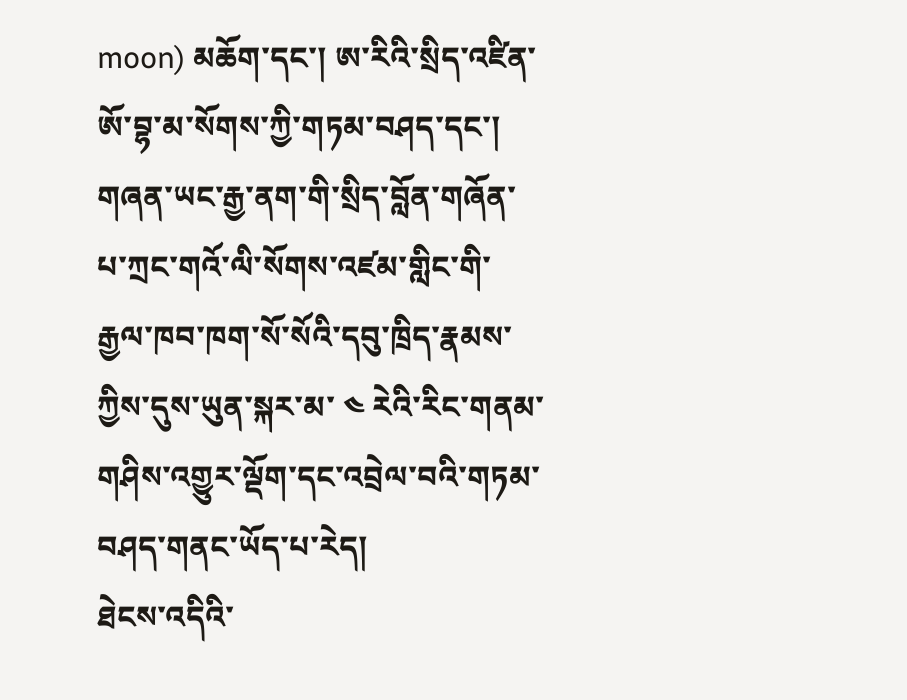moon) མཆོག་དང་། ཨ་རིའི་སྲིད་འཛིན་ཨོ་བྷ་མ་སོགས་ཀྱི་གཏམ་བཤད་དང་། གཞན་ཡང་རྒྱ་ནག་གི་སྲིད་བློན་གཞོན་པ་ཀྲང་གའོ་ལི་སོགས་འཛམ་གླིང་གི་རྒྱལ་ཁབ་ཁག་སོ་སོའི་དབུ་ཁྲིད་རྣམས་ཀྱིས་དུས་ཡུན་སྐར་མ་ ༤ རེའི་རིང་གནམ་གཤིས་འགྱུར་ལྡོག་དང་འབྲེལ་བའི་གཏམ་བཤད་གནང་ཡོད་པ་རེད།
ཐེངས་འདིའི་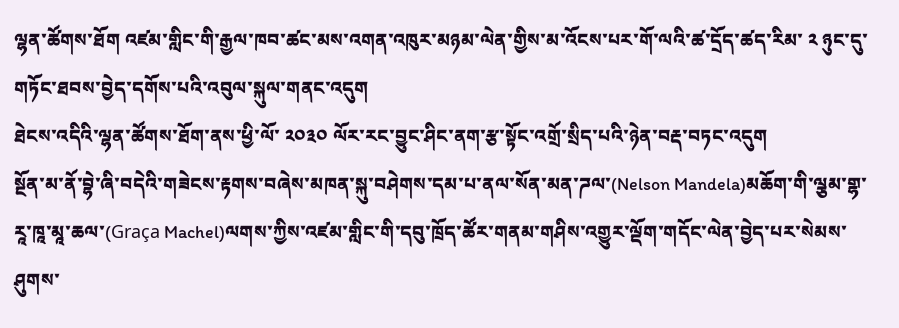ལྷན་ཚོགས་ཐོག འཛམ་གླིང་གི་རྒྱལ་ཁབ་ཚང་མས་འགན་འཁུར་མཉམ་ལེན་གྱིས་མ་འོངས་པར་གོ་ལའི་ཚ་དྲོད་ཚད་རིམ་ ༢ ཉུང་དུ་གཏོང་ཐབས་བྱེད་དགོས་པའི་འབུལ་སྐུལ་གནང་འདུག
ཐེངས་འདིའི་ལྷན་ཚོགས་ཐོག་ནས་ཕྱི་ལོ་ ༢༠༣༠ ལོར་རང་བྱུང་ཤིང་ནག་རྩ་སྟོང་འགྲོ་སྲིད་པའི་ཉེན་བརྡ་བཏང་འདུག
སྔོན་མ་ནོ་བྷེ་ཞི་བདེའི་གཟེངས་རྟགས་བཞེས་མཁན་སྐུ་བཤེགས་དམ་པ་ནལ་སོན་མན་ཌལ་(Nelson Mandela)མཆོག་གི་ལྕམ་གྷ་རཱ་ཁཱ་མཱ་ཆལ་(Graça Machel)ལགས་ཀྱིས་འཛམ་གླིང་གི་དབུ་ཁྲོད་ཚོར་གནམ་གཤིས་འགྱུར་ལྡོག་གདོང་ལེན་བྱེད་པར་སེམས་ཤུགས་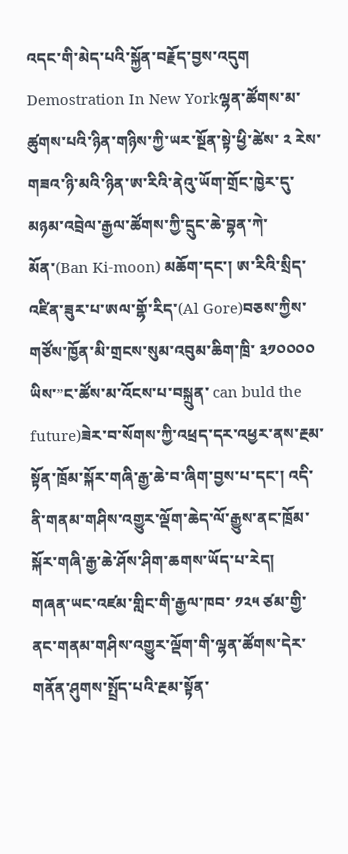འདང་གི་མེད་པའི་སྐྱོན་བརྗོད་བྱས་འདུག
Demostration In New Yorkལྷན་ཚོགས་མ་ཚུགས་པའི་ཉིན་གཉིས་ཀྱི་ཡར་སྔོན་སྟེ་ཕྱི་ཚེས་ ༢ རེས་གཟའ་ཉི་མའི་ཉིན་ཨ་རིའི་ནེའུ་ཡོག་གྲོང་ཁྱེར་དུ་མཉམ་འབྲེལ་རྒྱལ་ཚོགས་ཀྱི་དྲུང་ཆེ་བྷན་ཀེ་མོན་(Ban Ki-moon) མཆོག་དང་། ཨ་རིའི་སྲིད་འཛིན་ཟུར་པ་ཨལ་གྷོ་རིད་(Al Gore)བཅས་ཀྱིས་གཙོས་ཁྱོན་མི་གྲངས་སུམ་འབུམ་ཆིག་ཁྲི་ ༣༡༠༠༠༠ ཡིས་”ང་ཚོས་མ་འོངས་པ་བསྐྲུན་ can buld the future)ཟེར་བ་སོགས་ཀྱི་འཕྲད་དར་འཕྱར་ནས་རྔམ་སྟོན་ཁྲོམ་སྐོར་གཞི་རྒྱ་ཆེ་བ་ཞིག་བྱས་པ་དང་། འདི་ནི་གནམ་གཤིས་འགྱུར་ལྡོག་ཆེད་ལོ་རྒྱུས་ནང་ཁྲོམ་སྐོར་གཞི་རྒྱ་ཆེ་ཤོས་ཤིག་ཆགས་ཡོད་པ་རེད།
གཞན་ཡང་འཛམ་གླིང་གི་རྒྱལ་ཁབ་ ༡༢༥ ཙམ་གྱི་ནང་གནམ་གཤིས་འགྱུར་ལྡོག་གི་ལྷན་ཚོགས་དེར་གནོན་ཤུགས་སྤྲོད་པའི་རྔམ་སྟོན་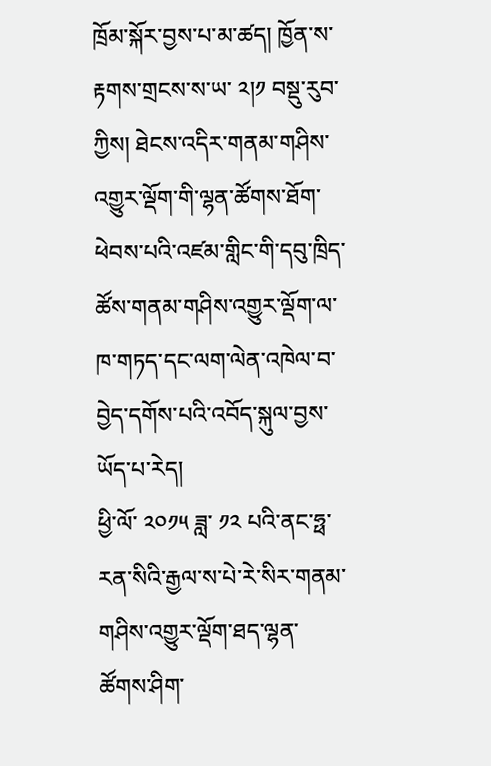ཁྲོམ་སྐོར་བྱས་པ་མ་ཚད། ཁྱོན་ས་རྟགས་གྲངས་ས་ཡ་ ༢།༡ བསྡུ་རུབ་ཀྱིས། ཐེངས་འདིར་གནམ་གཤིས་འགྱུར་ལྡོག་གི་ལྷན་ཚོགས་ཐོག་ཕེབས་པའི་འཛམ་གླིང་གི་དབུ་ཁྲིད་ཚོས་གནམ་གཤིས་འགྱུར་ལྡོག་ལ་ཁ་གཏད་དང་ལག་ལེན་འཁེལ་བ་བྱེད་དགོས་པའི་འབོད་སྐུལ་བྱས་ཡོད་པ་རེད།
ཕྱི་ལོ་ ༢༠༡༥ ཟླ་ ༡༢ པའི་ནང་ཧྥ་རན་སིའི་རྒྱལ་ས་པེ་རེ་སིར་གནམ་གཤིས་འགྱུར་ལྡོག་ཐད་ལྷན་ཚོགས་ཤིག་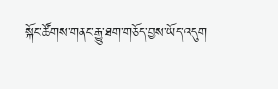སྐོང་ཚོགས་གནང་རྒྱུ་ཐག་གཅོད་བྱས་ཡོད་འདུག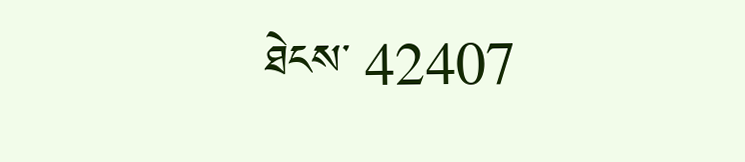ཐེངས་ 42407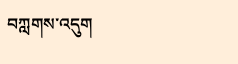བཀླགས་འདུག